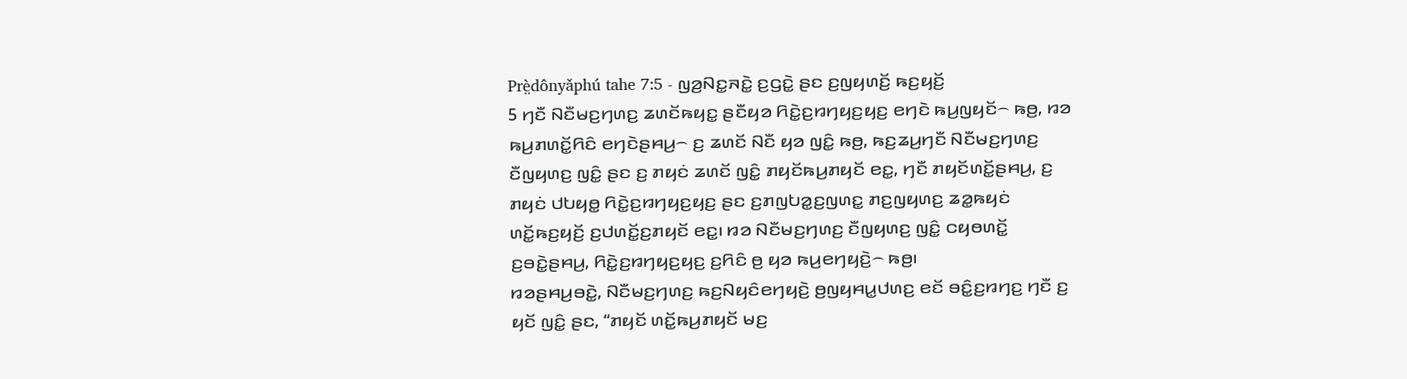Prè̤dônyǎphú tahe 7:5 - ꤜꤤ꤬ꤡꤢ꤭ꤏꤢꤧ꤭ ꤢ꤬ꤞꤢꤧ꤭ ꤔꤢ ꤢ꤬ꤜꤟꤛꤢꤩ꤬ ꤒꤢ꤬ꤟꤢꤩ꤬
5 ꤚꤢꤪ ꤡꤢꤪꤗꤢ꤬ꤚꤛꤢ꤬ ꤘꤛꤢꤩꤒꤟꤢ꤭ ꤔꤢꤪꤟꤤ ꤖꤢꤧ꤭ꤢ꤬ꤙꤚꤟꤢ꤬ꤟꤢ꤬ ꤕꤚꤢꤧ ꤒꤣ꤬ꤜꤟꤢꤩ꤮ ꤒꤥ꤬, ꤙꤤ ꤒꤣ꤬ꤊꤛꤢꤩ꤭ꤖꤢꤨ ꤕꤚꤢꤧꤔꤌꤣ꤬꤮ ꤢ꤬ ꤘꤛꤢꤩ ꤡꤢꤪ ꤟꤤ ꤜꤢꤨ꤭ ꤒꤥ꤬, ꤒꤢ꤬ꤘꤣ꤬ꤚꤢꤪ ꤡꤢꤪꤗꤢ꤬ꤚꤛꤢ꤬ ꤢꤪꤜꤟꤛꤢ꤬ ꤜꤢꤨ꤭ ꤔꤢ ꤢ꤬ ꤊꤟꤢꤦ ꤘꤛꤢꤩ ꤜꤢꤨ꤭ ꤊꤟꤢꤩꤒꤣ꤬ꤊꤟꤢꤩ ꤕꤢ꤭, ꤚꤢꤪ ꤊꤟꤢꤩꤛꤢꤩ꤭ꤔꤌꤣ꤬, ꤢ꤬ ꤊꤟꤢꤦ ꤓꤝꤟꤥ꤭ ꤖꤢꤧ꤭ꤢ꤬ꤙꤚꤟꤢ꤬ꤟꤢ꤬ ꤔꤢ ꤢ꤬ꤊꤜꤝꤤ꤭ꤢ꤬ꤜꤛꤢ꤭ ꤊꤢ꤬ꤜꤟꤛꤢ꤬ ꤘꤤ꤭ꤒꤟꤢꤦ ꤛꤢꤩ꤭ꤒꤢ꤬ꤟꤢꤩ꤬ ꤢ꤬ꤓꤛꤢꤩ꤭ꤢ꤬ꤊꤟꤢꤩ ꤕꤢ꤭꤯ ꤙꤤ ꤡꤢꤪꤗꤢ꤬ꤚꤛꤢ꤬ ꤢꤪꤜꤟꤛꤢ꤬ ꤜꤢꤨ꤭ ꤍꤟꤥꤛꤢꤩ꤭ ꤢ꤬ꤋꤢꤧ꤭ꤔꤌꤣ꤬, ꤖꤢꤧ꤭ꤢ꤬ꤙꤚꤟꤢ꤬ꤟꤢ꤬ ꤢ꤬ꤖꤢꤨ ꤥ꤬ ꤟꤤ ꤒꤣ꤬ꤕꤚꤟꤢꤧ꤬꤮ ꤒꤥ꤬꤯
ꤙꤤꤔꤌꤣ꤬ꤋꤢꤧ꤭, ꤡꤢꤪꤗꤢ꤬ꤚꤛꤢ꤬ ꤒꤢ꤬ꤡꤟꤢꤨꤕꤚꤟꤢꤧ꤬ ꤥ꤬ꤜꤟꤌꤣ꤭ꤓꤛꤢ꤬ ꤕꤢꤩ ꤋꤢꤨ꤭ꤢ꤬ꤙꤚꤢ꤬ ꤚꤢꤪ ꤢ꤬ ꤟꤢꤩ ꤜꤢꤨ꤭ ꤔꤢ, “ꤊꤟꤢꤩ ꤛꤢꤩ꤭ꤒꤣ꤬ꤊꤟꤢꤩ ꤗꤢ꤬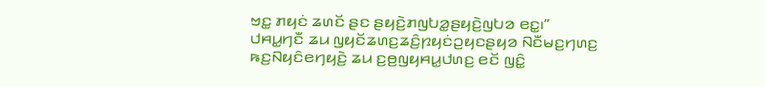ꤠꤢ꤭ ꤊꤟꤢꤦ ꤘꤛꤢꤩ ꤔꤢ ꤔꤟꤢꤧ꤬ꤊꤜꤝꤤ꤭ꤔꤟꤢꤧ꤬ꤜꤝꤤ ꤕꤢ꤭꤯” ꤓꤌꤣ꤭ꤚꤢꤪ ꤘꤣ ꤜꤟꤢꤩꤘꤛꤢ꤬ꤘꤢꤨ꤬ꤐꤟꤢꤦꤑꤟꤢꤔꤟꤤ ꤡꤢꤪꤗꤢ꤬ꤚꤛꤢ꤬ ꤒꤢ꤬ꤡꤟꤢꤨꤕꤚꤟꤢꤧ꤬ ꤘꤣ ꤢ꤬ꤥ꤬ꤜꤟꤌꤣ꤭ꤓꤛꤢ꤬ ꤕꤢꤩ ꤜꤢꤨ꤭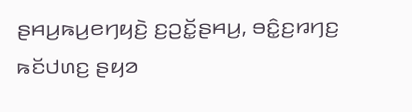ꤔꤌꤣ꤬ꤒꤣ꤬ꤕꤚꤟꤢꤧ꤬ ꤢ꤬ꤑꤢꤩ꤭ꤔꤌꤣ꤬, ꤋꤢꤨ꤭ꤢ꤬ꤙꤚꤢ꤬ ꤒꤢꤩꤓꤛꤢ꤬ ꤔꤟꤤ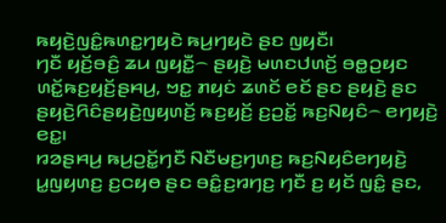ꤒꤟꤢꤧ꤬ꤜꤢꤨ꤭ꤒꤛꤢ꤭ꤚꤟꤢꤧ ꤒꤣ꤬ꤚꤟꤢꤧ ꤔꤢ ꤜꤟꤢꤪ꤯
ꤚꤢꤪ ꤟꤢꤩ꤬ꤋꤢꤨ꤬ ꤘꤣ ꤜꤟꤢꤪ꤭꤮ ꤔꤟꤢꤧ꤬ ꤗꤛꤢꤓꤛꤢꤩ꤬ ꤋꤥ꤭ꤑꤟꤢ ꤛꤢꤩ꤭ꤒꤢ꤬ꤟꤢꤩ꤬ꤔꤌꤣ꤬, ꤠꤢ꤭ ꤊꤟꤢꤦ ꤘꤛꤢꤩ ꤕꤢꤩ ꤔꤢ ꤔꤟꤢꤧ꤬ ꤔꤢ ꤔꤟꤢꤧ꤬ꤖꤢꤨꤔꤟꤢꤧ꤬ꤜꤟꤛꤢꤩ꤬ ꤒꤢ꤬ꤟꤢꤩ꤬ ꤢ꤬ꤑꤢꤩ꤭ ꤒꤢ꤬ꤡꤟꤢꤨ꤮ ꤕꤚꤟꤢꤧ꤬ ꤕꤢ꤭꤯
ꤙꤤꤔꤌꤣ꤬ ꤒꤣ꤬ꤑꤢꤩ꤭ꤚꤢꤪ ꤡꤢꤪꤗꤢ꤬ꤚꤛꤢ꤬ ꤒꤢ꤬ꤡꤟꤢꤨꤕꤚꤟꤢꤧ꤬ ꤣ꤭ꤜꤟꤛꤢ꤬ ꤢ꤬ꤍꤟꤥ ꤔꤢ ꤋꤢꤨ꤭ꤢ꤬ꤙꤚꤢ꤬ ꤚꤢꤪ ꤢ꤬ ꤟꤢꤩ ꤜꤢꤨ꤭ ꤔꤢ,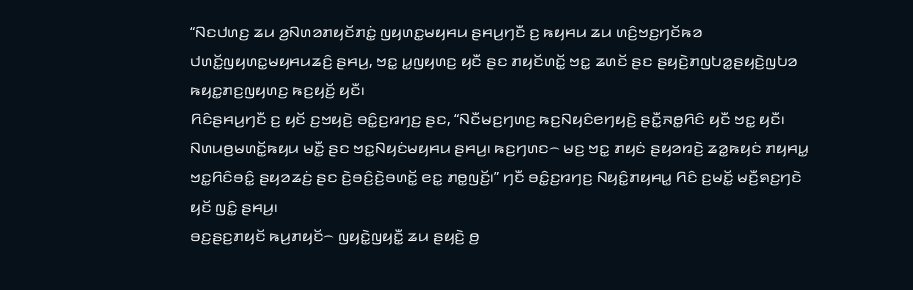“ꤡꤢꤓꤛꤢ꤬ ꤘꤣ ꤤ꤬ꤡꤛꤤꤊꤟꤢꤩꤊꤢꤦ꤭ ꤜꤟꤛꤢ꤭ꤗꤟꤌꤣ ꤔꤌꤣ꤬ꤚꤢꤪ ꤢ꤬ ꤒꤟꤌꤣ ꤘꤣ ꤛꤢꤨ꤬ꤠꤢ꤬ꤚꤢꤩꤒꤤ ꤓꤛꤢꤩ꤭ꤜꤟꤛꤢ꤭ꤗꤟꤌꤣꤘꤢꤨ꤬ ꤔꤌꤣ꤬, ꤠꤢ꤭ ꤣ꤭ꤜꤟꤛꤢ꤬ ꤟꤢꤪ ꤔꤢ ꤊꤟꤢꤩꤛꤢꤩ꤭ ꤠꤢ꤭ ꤘꤛꤢꤩ ꤔꤢ ꤔꤟꤢꤧ꤬ꤊꤜꤝꤤ꤭ꤔꤟꤢꤧ꤬ꤜꤝꤤ ꤒꤟꤢ꤭ꤊꤢ꤬ꤜꤟꤛꤢ꤬ ꤒꤢ꤬ꤟꤢꤩ꤬ ꤟꤢꤪ꤯
ꤖꤢꤨꤔꤌꤣ꤬ꤚꤢꤪ ꤢ꤬ ꤟꤢꤩ ꤢ꤬ꤠꤟꤢꤧ꤬ ꤋꤢꤨ꤭ꤢ꤬ꤙꤚꤢ꤬ ꤔꤢ, “ꤡꤢꤪꤗꤢ꤬ꤚꤛꤢ꤬ ꤒꤢ꤬ꤡꤟꤢꤨꤕꤚꤟꤢꤧ꤬ ꤔꤢꤪ꤭ꤏꤥ꤭ꤖꤢꤨ ꤟꤢꤪ ꤠꤢ꤭ ꤟꤢꤪ꤯ ꤡꤛꤣꤥ꤬ꤗꤛꤢꤩ꤭ꤒꤟꤣ ꤗꤢꤪ꤭ ꤔꤢ ꤠꤢ꤭ꤡꤟꤢꤦꤗꤟꤌꤣ ꤔꤌꤣ꤬꤯ ꤒꤢ꤬ꤚꤛꤢ꤮ ꤗꤢ꤬ ꤠꤢ꤭ ꤊꤟꤢꤦ ꤔꤟꤤꤙꤢꤧ꤬ ꤘꤤ꤭ꤒꤟꤢꤦ ꤊꤟꤌꤣ꤭ ꤠꤢ꤭ꤖꤢꤨꤋꤢꤨ꤭ ꤔꤟꤤꤘꤢꤦ꤬ ꤔꤢ ꤢꤧ꤬ꤋꤢꤨ꤬ꤢꤧ꤬ꤋꤛꤢꤩ꤭ ꤕꤢ꤭ ꤊꤥ꤭ꤜꤢꤩ꤬꤯” ꤚꤢꤪ ꤋꤢꤨ꤭ꤢ꤬ꤙꤚꤢ꤬ ꤡꤟꤢꤨ꤭ꤊꤟꤌꤣ꤭ ꤖꤢꤨ ꤢ꤬ꤗꤢꤩ꤭ ꤗꤢꤪ꤬ꤎꤢ꤬ꤚꤢꤧ ꤟꤢꤩ ꤜꤢꤨ꤭ ꤔꤌꤣ꤬꤯
ꤋꤢ꤬ꤔꤢ꤬ꤊꤟꤢꤩ ꤒꤣ꤬ꤊꤟꤢꤩ꤮ ꤜꤟꤢꤧ꤭ꤜꤟꤢꤪ꤭ ꤘꤣ ꤔꤟꤢꤧ꤬ ꤥ꤬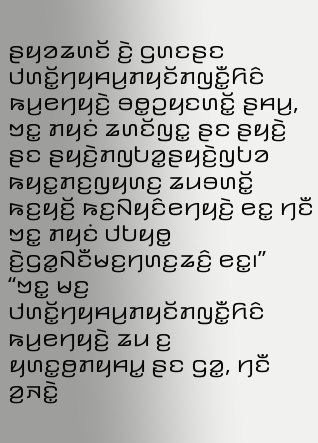ꤔꤟꤤꤘꤛꤢꤩ ꤢꤧ꤬ ꤞꤛꤢꤔꤢ ꤓꤛꤢꤩ꤭ꤚꤟꤌꤣ꤬ꤊꤟꤢꤩꤊꤜꤢꤪ꤭ꤖꤢꤨ ꤒꤣ꤬ꤕꤚꤟꤢꤧ꤬ ꤋꤥ꤭ꤑꤟꤢꤛꤢꤩ꤭ ꤔꤌꤣ꤬, ꤠꤢ꤭ ꤊꤟꤢꤦ ꤘꤛꤢꤩꤜꤢ꤭ ꤔꤢ ꤔꤟꤢꤧ꤬ ꤔꤢ ꤔꤟꤢꤧ꤬ꤊꤜꤝꤤ꤭ꤔꤟꤢꤧ꤬ꤜꤝꤤ ꤒꤟꤢ꤭ꤊꤢ꤬ꤜꤟꤛꤢ꤬ ꤘꤣꤋꤛꤢꤩ꤭ ꤒꤢ꤬ꤟꤢꤩ꤬ ꤒꤢ꤬ꤡꤟꤢꤨꤕꤚꤟꤢꤧ꤬ ꤕꤢ꤭ ꤚꤢꤪ ꤠꤢ꤭ ꤊꤟꤢꤦ ꤓꤝꤟꤥ꤭ ꤢꤧ꤬ꤞꤤ꤭ꤡꤢꤪꤗꤢ꤬ꤚꤛꤢ꤬ꤘꤢꤨ꤬ ꤕꤢ꤭꤯”
“ꤠꤢ꤭ ꤗꤢ꤬ ꤓꤛꤢꤩ꤭ꤚꤟꤌꤣ꤬ꤊꤟꤢꤩꤊꤜꤢꤪ꤭ꤖꤢꤨ ꤒꤣ꤬ꤕꤚꤟꤢꤧ꤬ ꤘꤣ ꤢ꤬ ꤟꤛꤢ꤭ꤥ꤬ꤊꤟꤌꤣ꤭ ꤔꤢ ꤞꤤ꤭, ꤚꤢꤪ ꤤ꤬ꤏꤢꤧ꤭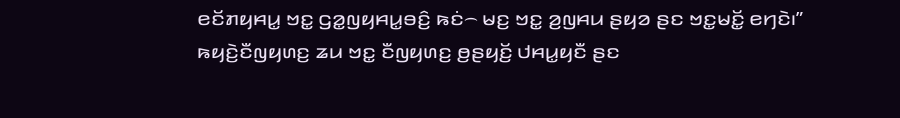ꤕꤢꤩꤊꤟꤌꤣ꤭ ꤠꤢ꤭ ꤞꤤ꤭ꤜꤟꤌꤣ꤭ꤋꤢꤨ꤬ ꤒꤢꤦ꤮ ꤗꤢ꤬ ꤠꤢ꤭ ꤤ꤬ꤜꤌꤣ ꤔꤟꤤ ꤔꤢ ꤠꤢ꤭ꤗꤢꤩ꤭ ꤕꤚꤢꤧ꤯”
ꤒꤟꤢꤧ꤬ꤢꤪꤜꤟꤛꤢ꤬ ꤘꤣ ꤠꤢ꤭ ꤢꤪꤜꤟꤛꤢ꤬ ꤥ꤬ꤔꤟꤢꤩ꤬ ꤓꤌꤣ꤭ꤟꤢꤪ ꤔꤢ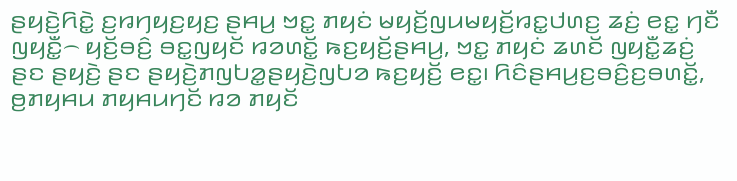ꤔꤟꤢꤧ꤬ꤖꤢꤧ꤭ ꤢ꤬ꤙꤚꤟꤢ꤬ꤟꤢ꤬ ꤔꤌꤣ꤬ ꤠꤢ꤭ ꤊꤟꤢꤦ ꤗꤟꤢꤩ꤬ꤜꤣꤗꤟꤢꤩ꤬ꤙꤢ꤭ꤓꤛꤢ꤬ ꤘꤢꤦ꤬ ꤕꤢ꤭ ꤚꤢꤪ ꤜꤟꤢꤪ꤭꤮ ꤟꤢꤩ꤬ꤋꤢꤨ꤬ ꤋꤢ꤭ꤜꤟꤢꤩ ꤙꤤꤛꤢꤩ꤭ ꤒꤢ꤬ꤟꤢꤩ꤬ꤔꤌꤣ꤬, ꤠꤢ꤭ ꤊꤟꤢꤦ ꤘꤛꤢꤩ ꤜꤟꤢꤪ꤭ꤘꤢꤦ꤬ ꤔꤢ ꤔꤟꤢꤧ꤬ ꤔꤢ ꤔꤟꤢꤧ꤬ꤊꤜꤝꤤ꤭ꤔꤟꤢꤧ꤬ꤜꤝꤤ ꤒꤢ꤬ꤟꤢꤩ꤬ ꤕꤢ꤭꤯ ꤖꤢꤨꤔꤌꤣ꤬ꤢ꤬ꤋꤢꤨ꤬ꤢ꤬ꤋꤛꤢꤩ꤭, ꤥ꤬ꤊꤟꤌꤣ ꤊꤟꤌꤣꤚꤢꤩ ꤙꤤ ꤊꤟꤢꤩ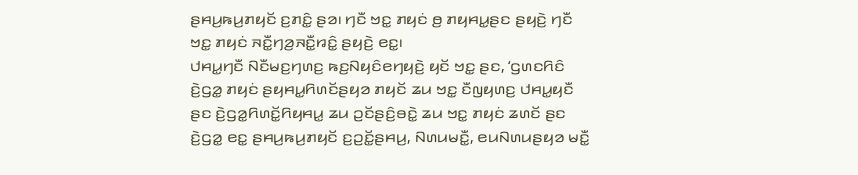ꤔꤌꤣ꤬ꤒꤣ꤬ꤊꤟꤢꤩ ꤢ꤬ꤊꤢꤨ꤭ ꤔꤤ꤯ ꤚꤢꤪ ꤠꤢ꤭ ꤊꤟꤢꤦ ꤥ꤬ ꤊꤟꤌꤣ꤭ꤔꤢ ꤔꤟꤢꤧ꤬ ꤚꤢꤪ ꤠꤢ꤭ ꤊꤟꤢꤦ ꤏꤢꤪ꤭ꤚꤤ꤬ꤏꤢꤪ꤭ꤙꤢꤨ꤭ ꤔꤟꤢꤧ꤬ ꤕꤢ꤭꤯
ꤓꤌꤣ꤭ꤚꤢꤪ ꤡꤢꤪꤗꤢ꤬ꤚꤛꤢ꤬ ꤒꤢ꤬ꤡꤟꤢꤨꤕꤚꤟꤢꤧ꤬ ꤟꤢꤩ ꤠꤢ꤭ ꤔꤢ, ‘ꤞꤛꤢꤖꤢꤨ ꤢꤧ꤬ꤞꤤ꤭ ꤊꤟꤢꤦ ꤔꤟꤌꤣ꤭ꤖꤛꤢꤩꤔꤟꤤ ꤊꤟꤢꤩ ꤘꤣ ꤠꤢ꤭ ꤢꤪꤜꤟꤛꤢ꤬ ꤓꤌꤣ꤭ꤟꤢꤪ ꤔꤢ ꤢꤧ꤬ꤞꤤ꤭ꤖꤛꤢꤩ꤭ꤖꤟꤌꤣ꤭ ꤘꤣ ꤑꤢꤩꤔꤢꤨ꤬ꤋꤢꤧ꤭ ꤘꤣ ꤠꤢ꤭ ꤊꤟꤢꤦ ꤘꤛꤢꤩ ꤔꤢ ꤢꤧ꤬ꤞꤤ꤭ ꤕꤢ꤭ ꤔꤌꤣ꤬ꤒꤣ꤬ꤊꤟꤢꤩ ꤢ꤬ꤑꤢꤩ꤭ꤔꤌꤣ꤬, ꤡꤛꤣꤗꤢꤪ꤭, ꤕꤣꤡꤛꤣꤔꤟꤤ ꤗꤢꤪ꤭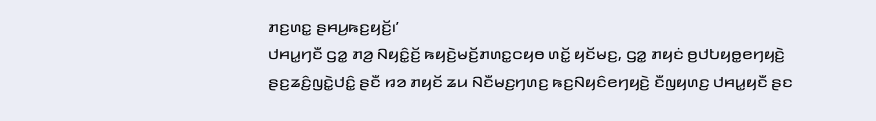ꤊꤢ꤬ꤛꤢ꤭ ꤔꤌꤣ꤬ꤒꤢ꤬ꤟꤢꤩ꤬꤯’
ꤓꤌꤣ꤭ꤚꤢꤪ ꤞꤤ꤭ ꤊꤤ꤬ ꤡꤟꤢꤨ꤭ꤢꤩ꤬ ꤒꤟꤢꤧ꤬ꤗꤢꤩ꤬ꤊꤛꤢ꤭ꤍꤟꤥ ꤛꤢꤩ꤭ ꤟꤢꤩꤗꤢ꤬, ꤞꤤ꤭ ꤊꤟꤢꤦ ꤥ꤬ꤓꤝꤟꤥ꤭ꤕꤚꤟꤢꤧ꤬ ꤔꤢ꤬ꤘꤢꤨ꤬ꤜꤢꤧ꤭ꤓꤢꤨ꤭ ꤔꤢꤪ ꤙꤤ ꤊꤟꤢꤩ ꤘꤣ ꤡꤢꤪꤗꤢ꤬ꤚꤛꤢ꤬ ꤒꤢ꤬ꤡꤟꤢꤨꤕꤚꤟꤢꤧ꤬ ꤢꤪꤜꤟꤛꤢ꤬ ꤓꤌꤣ꤭ꤟꤢꤪ ꤔꤢ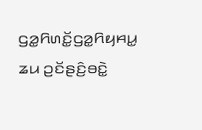ꤞꤤ꤭ꤖꤛꤢꤩ꤭ꤞꤤ꤭ꤖꤟꤌꤣ꤭ ꤘꤣ ꤑꤢꤩꤔꤢꤨ꤬ꤋꤢꤧ꤭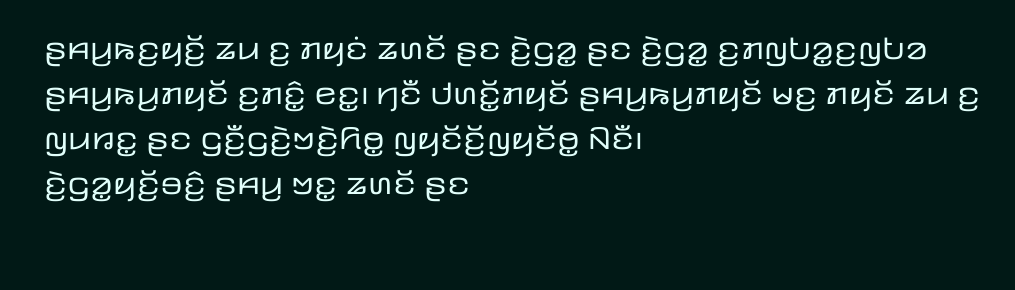ꤔꤌꤣ꤬ꤒꤢ꤬ꤟꤢꤩ꤬ ꤘꤣ ꤢ꤬ ꤊꤟꤢꤦ ꤘꤛꤢꤩ ꤔꤢ ꤢꤧ꤬ꤞꤤ꤭ ꤔꤢ ꤢꤧ꤬ꤞꤤ꤭ ꤢ꤬ꤊꤜꤝꤤ꤭ꤢ꤬ꤜꤝꤤ ꤔꤌꤣ꤬ꤒꤣ꤬ꤊꤟꤢꤩ ꤢ꤬ꤊꤢꤨ꤭ ꤕꤢ꤭꤯ ꤚꤢꤪ ꤓꤛꤢꤩ꤭ꤊꤟꤢꤩ ꤔꤌꤣ꤬ꤒꤣ꤬ꤊꤟꤢꤩ ꤗꤢ꤬ ꤊꤟꤢꤩ ꤘꤣ ꤢ꤬ ꤜꤣꤙꤢ꤭ ꤔꤢ ꤞꤢꤪ꤬ꤞꤢꤧ꤬ꤠꤢꤧ꤬ꤖꤥ꤭ ꤜꤟꤢꤩꤢꤩ꤬ꤜꤟꤢꤩꤥ꤭ ꤡꤢꤪ꤯
ꤢꤧ꤬ꤞꤤ꤭ꤟꤢꤩ꤬ꤋꤢꤨ꤬ ꤔꤌꤣ꤬ ꤠꤢ꤭ ꤘꤛꤢꤩ ꤔꤢ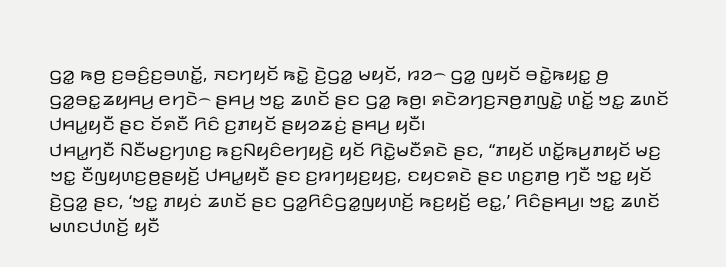ꤞꤤ꤭ ꤒꤥ꤬ ꤢ꤬ꤋꤢꤨ꤬ꤢ꤬ꤋꤛꤢꤩ꤭, ꤏꤢꤚꤟꤢꤩ ꤒꤢꤧ꤭ ꤢꤧ꤬ꤞꤤ꤭ ꤗꤟꤢꤩ, ꤙꤤ꤮ ꤞꤤ꤭ ꤜꤟꤢꤩ ꤋꤢꤧ꤭ꤒꤟꤢ꤭ ꤥ꤬ ꤞꤤ꤭ꤋꤢ꤭ꤘꤟꤌꤣ꤬ ꤕꤚꤢꤧ꤮ ꤔꤌꤣ꤬ ꤠꤢ꤭ ꤘꤛꤢꤩ ꤔꤢ ꤞꤤ꤭ ꤒꤥ꤬꤯ ꤎꤢꤧꤤꤚꤢ꤬ꤏꤥ꤬ꤊꤜꤢꤧ꤭ ꤛꤢꤩ꤭ ꤠꤢ꤭ ꤘꤛꤢꤩ ꤓꤌꤣ꤭ꤟꤢꤪ ꤔꤢ ꤢꤩꤎꤢꤪ ꤖꤢꤨ ꤢ꤬ꤊꤟꤢꤩ ꤔꤟꤤꤘꤢꤦ꤬ ꤔꤌꤣ꤬ ꤟꤢꤪ꤯
ꤓꤌꤣ꤭ꤚꤢꤪ ꤡꤢꤪꤗꤢ꤬ꤚꤛꤢ꤬ ꤒꤢ꤬ꤡꤟꤢꤨꤕꤚꤟꤢꤧ꤬ ꤟꤢꤩ ꤖꤢꤧ꤭ꤗꤢꤪꤎꤢꤧ ꤔꤢ, “ꤊꤟꤢꤩ ꤛꤢꤩ꤭ꤒꤣ꤬ꤊꤟꤢꤩ ꤗꤢ꤬ ꤠꤢ꤭ ꤢꤪꤜꤟꤛꤢ꤬ꤥ꤬ꤔꤟꤢꤩ꤬ ꤓꤌꤣ꤭ꤟꤢꤪ ꤔꤢ ꤢ꤬ꤙꤚꤟꤢ꤬ꤟꤢ꤬, ꤢꤟꤢꤎꤢꤧ ꤔꤢ ꤛꤢ꤬ꤊꤥ꤬ ꤚꤢꤪ ꤠꤢ꤭ ꤟꤢꤩ ꤢꤧ꤬ꤞꤤ꤭ ꤔꤢ, ‘ꤠꤢ꤭ ꤊꤟꤢꤦ ꤘꤛꤢꤩ ꤔꤢ ꤞꤤ꤭ꤖꤢꤨꤞꤤ꤭ꤜꤟꤛꤢꤩ꤬ ꤒꤢ꤬ꤟꤢꤩ꤬ ꤕꤢ꤭,’ ꤖꤢꤨꤔꤌꤣ꤬꤯ ꤠꤢ꤭ ꤘꤛꤢꤩ ꤗꤛꤢꤓꤛꤢꤩ꤬ ꤟꤢꤪ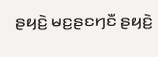ꤔꤟꤢꤧ꤬ ꤗꤢ꤬ꤔꤢꤚꤢꤪ ꤔꤟꤢꤧ꤬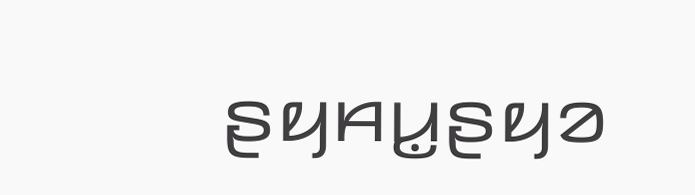ꤔꤟꤌꤣ꤭ꤔꤟꤤ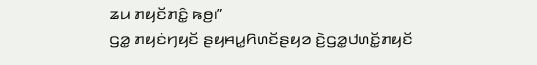ꤘꤣ ꤊꤟꤢꤩꤊꤢꤨ꤭ ꤒꤥ꤬꤯”
ꤞꤤ꤭ ꤊꤟꤢꤦꤚꤟꤢꤩ ꤔꤟꤌꤣ꤭ꤖꤛꤢꤩꤔꤟꤤ ꤢꤧ꤬ꤞꤤ꤭ꤓꤛꤢꤩ꤭ꤊꤟꤢꤩ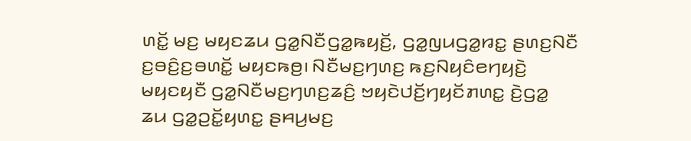ꤛꤢꤩ꤭ ꤗꤢ꤬ ꤗꤟꤢꤘꤣ ꤞꤤ꤭ꤡꤢꤪꤞꤤ꤭ꤒꤟꤢꤩ꤬, ꤞꤤ꤭ꤜꤣꤞꤤ꤭ꤙꤢ꤭ ꤔꤛꤢ꤬ꤡꤢꤪ ꤢ꤬ꤋꤢꤨ꤬ꤢ꤬ꤋꤛꤢꤩ꤭ ꤗꤟꤢꤒꤥ꤬꤯ ꤡꤢꤪꤗꤢ꤬ꤚꤛꤢ꤬ ꤒꤢ꤬ꤡꤟꤢꤨꤕꤚꤟꤢꤧ꤬ ꤗꤟꤢꤟꤢꤪ ꤞꤤ꤭ꤡꤢꤪꤗꤢ꤬ꤚꤛꤢ꤬ꤘꤢꤨ꤬ ꤠꤟꤢꤧꤓꤢꤩ꤬ꤚꤟꤢꤩꤊꤛꤢ꤭ ꤢꤧ꤬ꤞꤤ꤭ ꤘꤣ ꤞꤤ꤭ꤑꤢꤩ꤭ꤟꤛꤢ꤭ ꤔꤌꤣ꤬ꤗꤢ꤬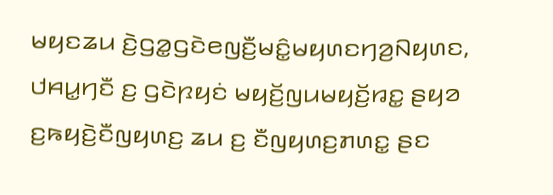ꤗꤟꤢꤘꤣ ꤢꤧ꤬ꤞꤤ꤭ꤞꤢꤧꤕꤜꤢꤪ꤬ꤗꤢꤨ꤭ꤗꤟꤛꤢꤚꤤ꤬ꤡꤟꤛꤢ, ꤓꤌꤣ꤭ꤚꤢꤪ ꤢ꤬ ꤞꤢꤧꤐꤟꤢꤦ ꤗꤟꤢꤩ꤬ꤜꤣꤗꤟꤢꤩ꤬ꤙꤢ꤭ ꤔꤟꤤ ꤢ꤬ꤒꤟꤢꤧ꤬ꤢꤪꤜꤟꤛꤢ꤬ ꤘꤣ ꤢ꤬ ꤢꤪꤜꤟꤛꤢ꤬ꤊꤛꤢ꤭ ꤔꤢ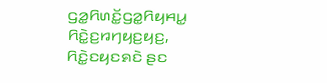ꤞꤤ꤭ꤖꤛꤢꤩ꤭ꤞꤤ꤭ꤖꤟꤌꤣ꤭ ꤖꤢꤧ꤭ꤢ꤬ꤙꤚꤟꤢ꤬ꤟꤢ꤬, ꤖꤢꤧ꤭ꤢꤟꤢꤎꤢꤧ ꤔꤢ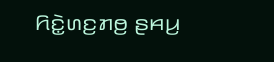ꤖꤢꤧ꤭ꤛꤢ꤬ꤊꤥ꤬ ꤔꤌꤣ꤬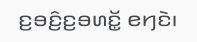ꤢ꤬ꤋꤢꤨ꤬ꤢ꤬ꤋꤛꤢꤩ꤭ ꤕꤚꤢꤧ꤯